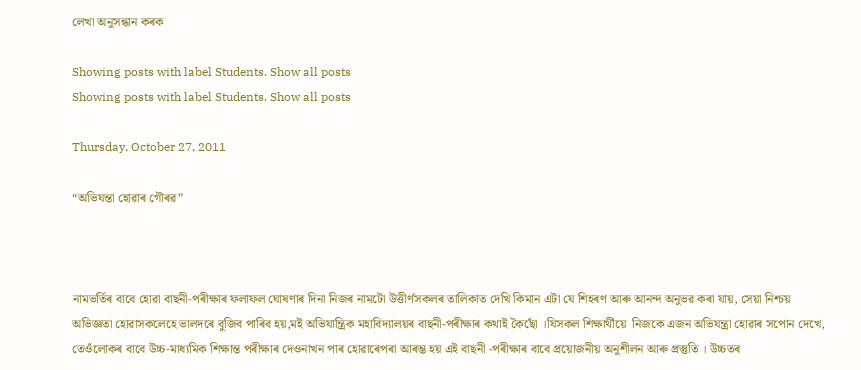লেখা অনুসন্ধান কৰক

Showing posts with label Students. Show all posts
Showing posts with label Students. Show all posts

Thursday, October 27, 2011

“অভিযন্তা হো‌ৱাৰ গৌৰ‌ৱ”



নামভৰ্তিৰ বাবে হো‌ৱা বাছনী-পৰীক্ষাৰ ফলাফল ঘ‌োষণাৰ দিনা নিজৰ নামটো উত্তীৰ্ণসকলৰ তালিকাত দেখি কিমান এটা যে শিহৰণ আৰু আনন্দ অনুভ‌ৱ কৰা যায়, সেয়া নিশ্চয় অভিজ্ঞতা হো‌ৱাসকলেহে ভালদৰে বুজিব পাৰিব হয়,মই অভিযান্ত্ৰিক মহাবিদ্যালয়ৰ বাছনী-পৰীক্ষাৰ কথাই কৈছোঁ ।যিসকল শিক্ষাৰ্থীয়ে  নিজকে এজন অভিযন্ত্ৰা হো‌ৱাৰ সপোন দেখে, তেওঁলোকৰ বাবে উচ্চ-মাধ্যমিক শিক্ষান্ত পৰীক্ষাৰ দেওনাখন পাৰ হো‌ৱাৰেপৰা আৰম্ভ হয় এই বাছনী -পৰীক্ষাৰ বাবে প্ৰয়োজনীয় অনুশীলন আৰু প্ৰস্তুতি । উচ্চতৰ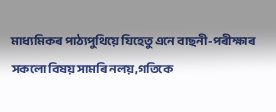মাধ্যমিকৰ পাঠ্যপুথিয়ে যিহেতু এনে বাছনী-পৰীক্ষাৰ সকলো বিষয় সামৰি নলয়,গতিকে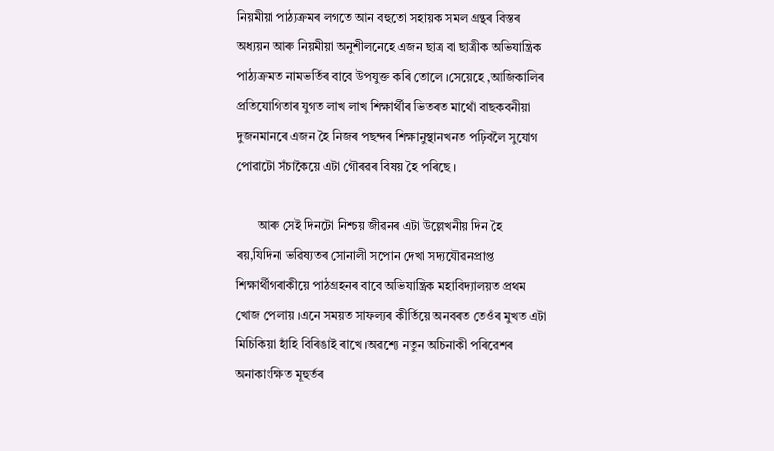নিয়মীয়া পাঠ্যক্ৰমৰ লগতে আন বহুতো সহায়ক সমল গ্ৰন্থৰ বিস্তৰ অধ্যয়ন আৰু নিয়মীয়া অনুশীলনেহে এজন ছাত্ৰ বা ছাত্ৰীক অভিযান্ত্ৰিক পাঠ্যক্ৰমত নামভৰ্তিৰ বাবে উপযুক্ত কৰি তোলে ।সেয়েহে ,আজিকালিৰ প্ৰতিযোগিতাৰ যুগত লাখ লাখ শিক্ষাৰ্থীৰ ভিতৰত মাথ‌োঁ বাছকবনীয়া দুজনমানৰে এজন হৈ নিজৰ পছন্দৰ শিক্ষানুস্থানখনত পঢ়িবলৈ সুযোগ পো‌ৱাটো সঁচাকৈয়ে এটা গৌৰ‌ৱৰ বিষয় হৈ পৰিছে ।

       আৰু সেই দিনটো নিশ্চয় জী‌ৱনৰ এটা উল্লেখনীয় দিন হৈ ৰয়,যিদিনা ভ‌ৱিষ্যতৰ সোনালী সপোন দেখা সদ্যযৌ‌ৱনপ্ৰাপ্ত শিক্ষাৰ্থীগৰাকীয়ে পাঠগ্ৰহনৰ বাবে অভিযান্ত্ৰিক মহাবিদ্যালয়ত প্ৰথম খোজ পেলায় ।এনে সময়ত সাফল্যৰ কীৰ্তিয়ে অনবৰত তেওঁৰ মুখত এটা মিচিকিয়া হাঁহি বিৰিঙাই ৰাখে ।অ‌ৱশ্যে নতুন অচিনাকী পৰি‌ৱেশৰ অনাকাংক্ষিত মূহুৰ্তৰ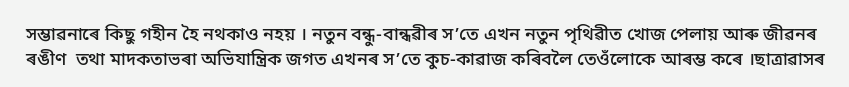সম্ভা‌ৱনাৰে কিছু গহীন হৈ নথকাও নহয় । নতুন বন্ধু-বান্ধ‌ৱীৰ স’তে এখন নতুন পৃথি‌ৱীত খোজ পেলায় আৰু জী‌ৱনৰ ৰঙীণ  তথা মাদকতাভৰা অভিযান্ত্ৰিক জগত এখনৰ স’তে কুচ-কা‌ৱাজ কৰিবলৈ তেওঁলোকে আৰম্ভ কৰে ।ছাত্ৰা‌ৱাসৰ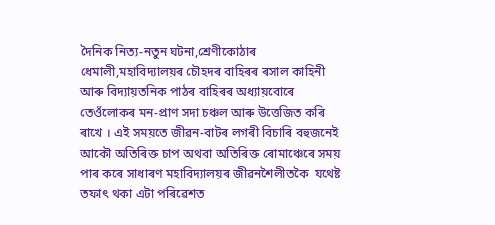দৈনিক নিত্য-নতুন ঘটনা,শ্ৰেণীকোঠাৰ ধেমালী,মহাবিদ্যালয়ৰ চৌহদৰ বাহিৰৰ ৰসাল কাহিনী আৰু বিদ্যায়তনিক পাঠৰ বাহিৰৰ অধ্যায়বোৰে তেওঁলোকৰ মন-প্ৰাণ সদা চঞ্চল আৰু উত্তেজিত কৰি ৰাখে । এই সময়তে জী‌ৱন-বাটৰ লগৰী বিচাৰি বহুজনেই আকৌ অতিৰিক্ত চাপ অথবা অতিৰিক্ত ৰোমাঞ্চেৰে সময় পাৰ কৰে সাধাৰণ মহাবিদ্যালয়ৰ জী‌ৱনশৈলীতকৈ  যথেষ্ট তফাৎ থকা এটা পৰি‌ৱেশত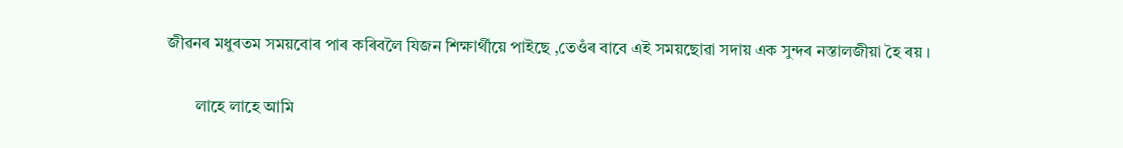জী‌ৱনৰ মধুৰতম সময়বোৰ পাৰ কৰিবলৈ যিজন শিক্ষাৰ্থীয়ে পাইছে ,তেওঁৰ বাবে এই সময়ছো‌ৱা সদায় এক সুন্দৰ নস্তালজীয়া হৈ ৰয় ।

       লাহে লাহে আমি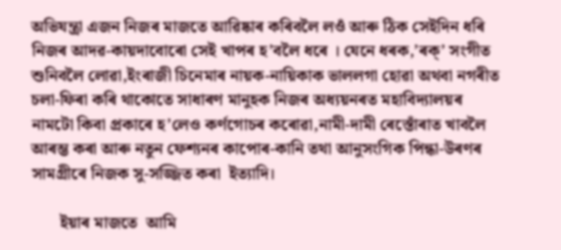অভিযন্ত্ৰা এজন নিজৰ মাজতে ‌আৱিষ্কাৰ কৰিবলৈ লওঁ আৰু ঠিক সেইদিন ধৰি নিজৰ আদ‌ৱ-কায়দাবোৰো সেই খাপৰ হ’বলৈ ধৰে । যেনে ধৰক,’ৰক্’ সংগীত শুনিবলৈ লো‌ৱা,ইংৰাজী চিনেমাৰ নায়ক-নায়িকাক ভাললগা হো‌ৱা অথবা নগৰীত চলা-ফিৰা কৰি থাকোতে সাধাৰণ মানুহক নিজৰ অধ্যয়নৰত মহাবিদ্যালয়ৰ নামটো কিবা প্ৰকাৰে হ’লেও কৰ্ণগোচৰ কৰো‌ৱা,নামী-দামী ৰেস্তোঁৰাত খাবলৈ আৰম্ভ কৰা আৰু নতুন ফেশ্যনৰ কাপোৰ-কানি তথা আনুসংগিক পিন্ধা-উৰণৰ সামগ্ৰীৰে নিজক সু-সজ্জিত কৰা  ইত্যাদি।

       ইয়াৰ মাজতে  আমি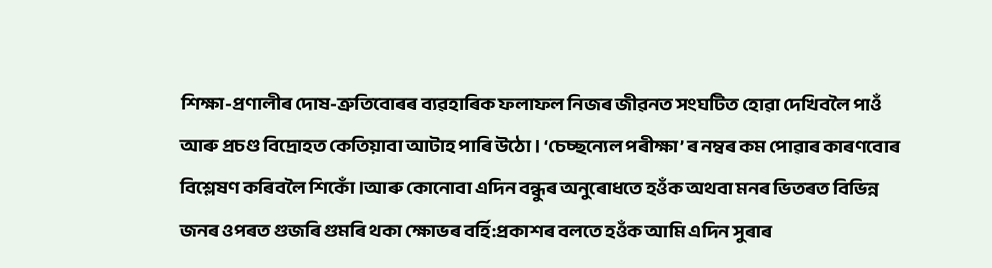শিক্ষা-প্ৰণালীৰ দোষ-ত্ৰুতিবোৰৰ ব্য‌ৱহাৰিক ফলাফল নিজৰ জী‌ৱনত সংঘটিত হো‌ৱা দেখিবলৈ পাওঁ আৰু প্ৰচণ্ড বিদ্ৰোহত কেতিয়াবা আটাহ পাৰি উঠো । ‘চেচ্ছন্যেল পৰীক্ষা’ ৰ নম্বৰ কম পো‌ৱাৰ কাৰণবোৰ বিশ্লেষণ কৰিবলৈ শিকোঁ ।আৰু কোনোবা এদিন বন্ধুৰ অনুৰোধতে হওঁক অথবা মনৰ ভিতৰত বিভিন্ন জনৰ ওপৰত গুজৰি গুমৰি থকা ক্ষোভৰ বৰ্হি:প্ৰকাশৰ বলতে হওঁক আমি এদিন সুৰাৰ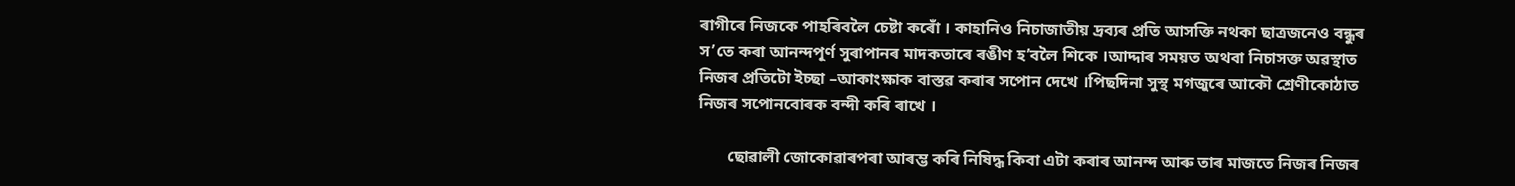ৰাগীৰে নিজকে পাহৰিবলৈ চেষ্টা কৰোঁ । কাহানিও নিচাজাতীয় দ্ৰব্যৰ প্ৰতি আসক্তি নথকা ছাত্ৰজনেও বন্ধুৰ স’তে কৰা আনন্দপূৰ্ণ সুৰাপানৰ মাদকতাৰে ৰঙীণ হ’বলৈ শিকে ।আদ্দাৰ সময়ত অথবা নিচাসক্ত অ‌ৱস্থাত নিজৰ প্ৰতিটো ইচ্ছা –আকাংক্ষাক বা‌স্ত‌ৱ কৰাৰ সপোন দেখে ।পিছদিনা সুস্থ মগজুৰে আকৌ শ্ৰেণীকোঠাত নিজৰ সপোনবোৰক বন্দী কৰি ৰাখে ।

       ছো‌ৱাল‌ী জোকো‌ৱাৰপৰা আৰম্ভ কৰি নিষিদ্ধ কিবা এটা কৰাৰ আনন্দ আৰু তাৰ মাজতে নিজৰ নিজৰ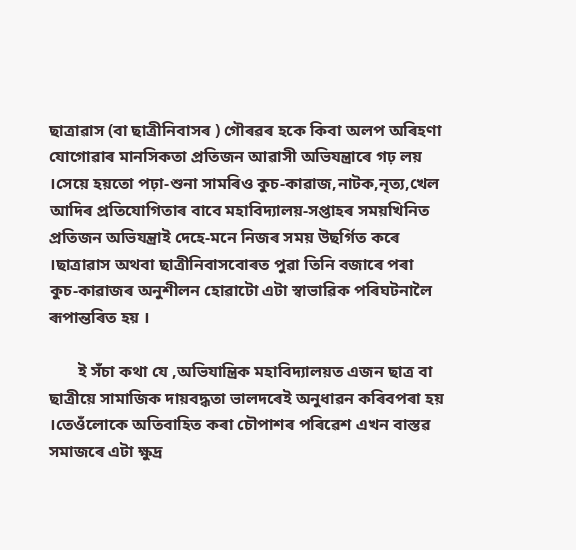ছাত্ৰা‌ৱাস (বা ছাত্ৰীনিবাসৰ ) গৌৰ‌ৱৰ হকে কিবা অলপ অৰিহণা যোগো‌ৱাৰ মানসিকতা প্ৰতিজন আ‌ৱাসী অভিযন্ত্ৰাৰে গঢ় লয় ।সেয়ে হয়তো পঢ়া-শুনা সামৰিও কুচ-কা‌ৱাজ,নাটক,নৃত্য,খেল আদিৰ প্ৰতিযোগিতাৰ বাবে মহাবিদ্যালয়-সপ্তাহৰ সময়খিনিত প্ৰতিজন অভিযন্ত্ৰাই দেহে-মনে নিজৰ সময় উছৰ্গিত কৰে ।ছাত্ৰা‌ৱাস অথবা ছাত্ৰীনিবাসবোৰত পু‌ৱা তিনি বজাৰে পৰা কুচ-কা‌ৱাজৰ অনুশীলন হো‌ৱাটো এটা স্বাভা‌ৱিক পৰিঘটনালৈ ৰূপান্তৰিত হয় ।

       ই সঁচা কথা যে ,অভিযান্ত্ৰিক মহাবিদ্যালয়ত এজন ছাত্ৰ বা ছাত্ৰীয়ে সামাজিক দায়বদ্ধতা ভালদৰেই অনুধা‌ৱন কৰিবপৰা হয় ।তেওঁলোকে অতিবাহিত কৰা চৌপাশৰ পৰি‌ৱেশ এখন ‌বাস্ত‌ৱ সমাজৰে এটা ক্ষুদ্ৰ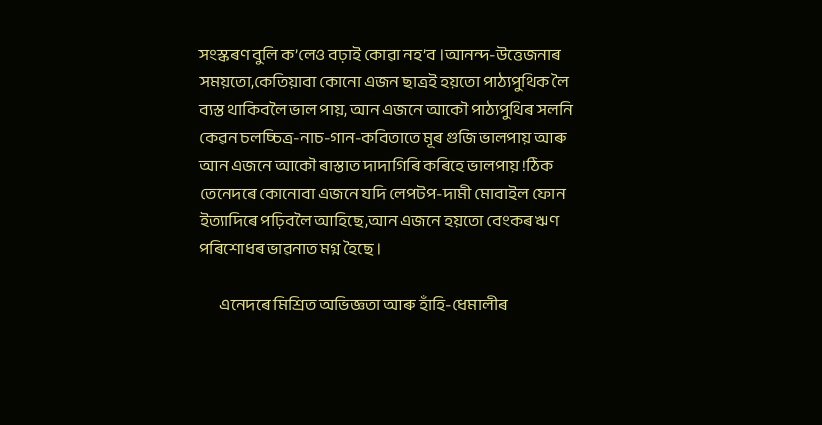সংস্কৰণ বুলি ক’লেও বঢ়াই কো‌ৱা নহ’ব ।আনন্দ-উত্তেজনাৰ সময়তো,কেতিয়াবা কোনো এজন ছাত্ৰই হয়তো পাঠ্যপুথিক লৈ ব্যস্ত থাকিবলৈ ভাল পায়, আন এজনে আকৌ পাঠ্যপুথিৰ সলনি কে‌ৱন চলচ্চিত্ৰ-নাচ-গান-কবিতাতে মূৰ গুজি ভালপায় আৰু আন এজনে আকৌ ৰাস্তাত দাদাগিৰি কৰিহে ভালপায় !ঠিক তেনেদৰে কোনোবা এজনে যদি লেপটপ-দামী মোবাইল ফোন ইত্যাদিৰে পঢ়িবলৈ আহিছে,আন এজনে হয়তো বেংকৰ ঋণ পৰিশোধৰ ভা‌ৱনাত মগ্ন হৈছে ।

       এনেদৰে মিশ্ৰিত অভিজ্ঞতা আৰু হাঁহি-ধেমালীৰ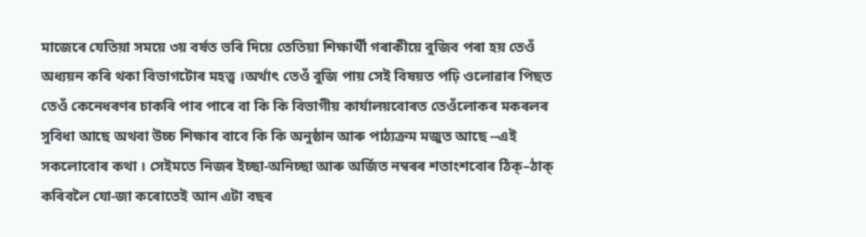মাজেৰে যেতিয়া সময়ে ৩য় বৰ্ষত ভৰি দিয়ে তেতিয়া শিক্ষাৰ্থী গৰাকীয়ে বুজিব পৰা হয় তেওঁ অধ্যয়ন কৰি থকা বিভাগটোৰ মহত্ত্ব ।অৰ্থাৎ তেওঁ বুজি পায় সেই বিষয়ত পঢ়ি ওলো‌ৱাৰ পিছত তেওঁ কেনেধৰণৰ চাকৰি পাব পাৰে বা কি কি বিভাগীয় কাৰ্যালয়বোৰত তেওঁলোকৰ মকৰলৰ সুবিধা আছে অথবা উচ্চ শিক্ষাৰ বাবে কি কি অনুষ্ঠান আৰু পাঠ্যক্ৰম মজুত আছে --এই সকলোবোৰ কথা । সেইমতে নিজৰ ইচ্ছা-অনিচ্ছা আৰু অৰ্জিত নম্বৰৰ শতাংশবোৰ ঠিক্–ঠাক‌্ কৰিবলৈ যো-জা কৰোতেই আন এটা বছৰ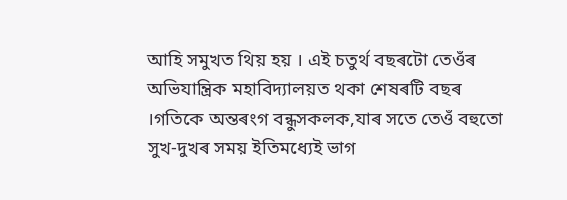আহি সমুখত থিয় হয় । এই চতুৰ্থ বছৰটো তেওঁৰ অভিযান্ত্ৰিক মহাবিদ্যালয়ত থকা শেষৰটি বছৰ ।গতিকে অন্তৰংগ বন্ধুসকলক,যাৰ সতে তেওঁ বহুতো সুখ-দুখৰ সময় ইতিমধ্যেই ভাগ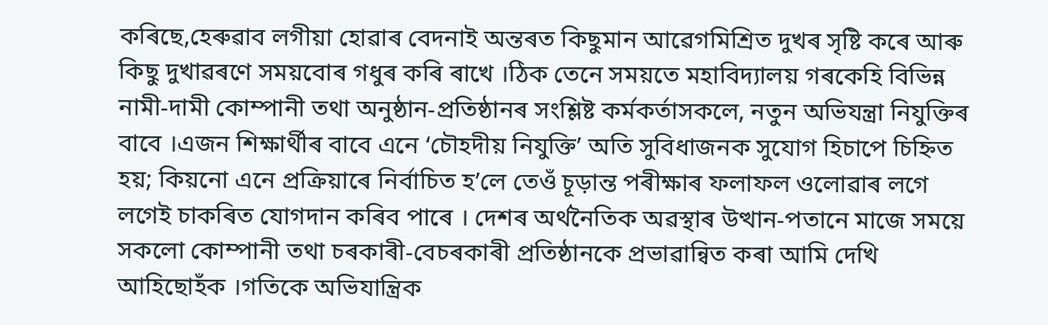কৰিছে,হেৰু‌ৱাব লগীয়া হো‌ৱাৰ বেদনাই অন্তৰত কিছুমান আ‌‌ৱেগমিশ্ৰিত দুখৰ সৃষ্টি কৰে আৰু কিছু দুখা‌ৱৰণে সময়বোৰ গধুৰ কৰি ৰাখে ।ঠিক তেনে সময়তে মহাবিদ্যালয় গৰকেহি বিভিন্ন নামী-দামী কোম্পানী তথা অনুষ্ঠান-প্ৰতিষ্ঠানৰ সংশ্লিষ্ট কৰ্মকৰ্তাসকলে, নতুন অভিযন্ত্ৰা নিযুক্তিৰ বাবে ।এজন শিক্ষাৰ্থীৰ বাবে এনে ‘চৌহদীয় নিযুক্তি’ অতি সুবিধাজনক সুযোগ হিচাপে চিহ্নিত হয়; কিয়নো এনে প্ৰক্ৰিয়াৰে নিৰ্বাচিত হ’লে তেওঁ চূড়ান্ত পৰীক্ষাৰ ফলাফল ওলো‌ৱাৰ লগে লগেই চাকৰিত যোগদান কৰিব পাৰে । দেশৰ অৰ্থনৈতিক অ‌ৱস্থাৰ উত্থান-পতানে মাজে সময়ে সকলো কোম্পানী তথা চৰকাৰী-বেচৰকাৰী প্ৰতিষ্ঠানকে প্ৰভা‌ৱান্বিত কৰা আমি দেখি আহিছোহঁক ।গতিকে অভিযান্ত্ৰিক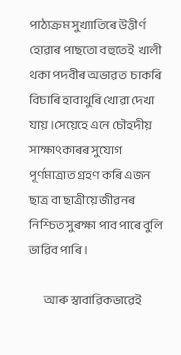পাঠ্যক্ৰম সুখ্যাতিৰে উত্তীৰ্ণ হো‌ৱাৰ পাছতো বহুতেই  খালী থকা পদবীৰ অভা‌ৱত  চাকৰি বিচাৰি হাবাথুৰি খো‌ৱা দেখা যায় ।সেয়েহে এনে চৌহদীয় সাক্ষাৎকাৰৰ সুযোগ পূৰ্ণমাত্ৰাত গ্ৰহণ কৰি এজন ছাত্ৰ বা ছাত্ৰীয়ে জী‌ৱনৰ নিশ্চিত সুৰক্ষা প‌‌াব পাৰে বুলি ভা‌ৱিব পাৰি ।

       আৰু স্বাবা‌ৱিকভা‌ৱেই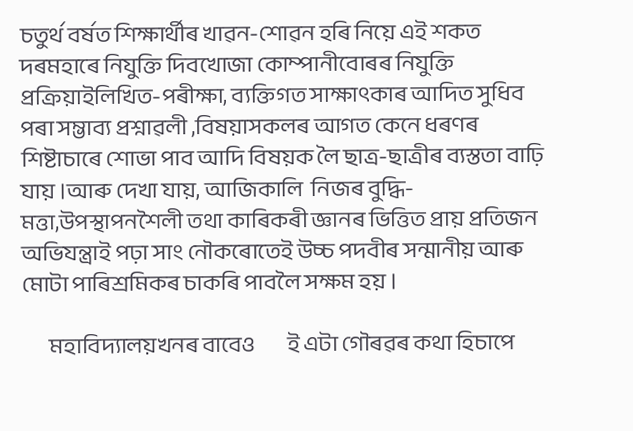চতুৰ্থ বৰ্ষত শিক্ষাৰ্থীৰ খা‌ৱন-শো‌ৱন হৰি নিয়ে এই শকত দৰমহাৰে নিযুক্তি দিবখোজা কোম্পানীবোৰৰ নিযুক্তি প্ৰক্ৰিয়াইলিখিত-পৰীক্ষা, ব্যক্তিগত সাক্ষাৎকাৰ আদিত সুধিব পৰা সম্ভাব্য প্ৰশ্না‌ৱলী ,বিষয়াসকলৰ আগত কেনে ধৰণৰ শিষ্টাচাৰে শোভা পাব আদি বিষয়ক লৈ ছাত্ৰ-ছাত্ৰীৰ ব্যস্ততা বাঢ়ি যায় ।আৰু দেখা যায়, আজিকালি  নিজৰ বুদ্ধি-মত্তা,উপস্থাপনশৈলী তথা কাৰিকৰী জ্ঞানৰ ভিত্তিত প্ৰায় প্ৰতিজন অভিযন্ত্ৰাই পঢ়া সাং নৌকৰোতেই উচ্চ পদবীৰ সন্মানীয় আৰু মোটা পাৰিশ্ৰমিকৰ চাকৰি পাবলৈ সক্ষম হয় ।

       মহাবিদ্যালয়খনৰ বাবেও        ই এটা গৌৰ‌ৱৰ কথা হিচাপে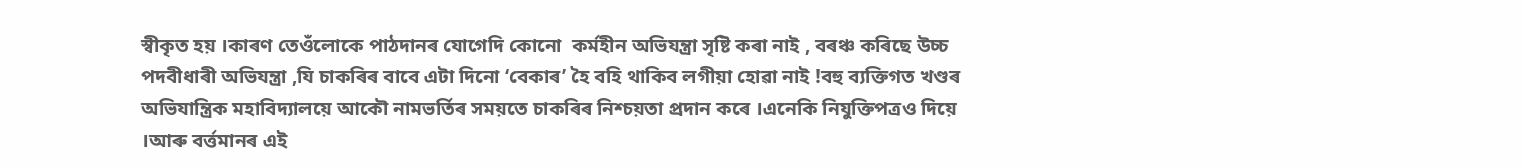স্বীকৃত হয় ।কাৰণ তেওঁলোকে পাঠদানৰ যোগেদি কোনো  কৰ্মহীন অভিযন্ত্ৰা সৃষ্টি কৰা নাই , বৰঞ্চ কৰিছে উচ্চ পদবীধাৰী অভিযন্ত্ৰা ,যি চাকৰিৰ বাবে এটা দিনো ‘বেকাৰ’ হৈ বহি থাকিব লগীয়া হো‌ৱা নাই !বহু ব্যক্তিগত খণ্ডৰ অভিযান্ত্ৰিক মহাবিদ্যালয়ে আকৌ নামভৰ্তিৰ সময়তে চাকৰিৰ নিশ্চয়তা প্ৰদান কৰে ।এনেকি নিযুক্তিপত্ৰও দিয়ে ।আৰু বৰ্ত্তমানৰ এই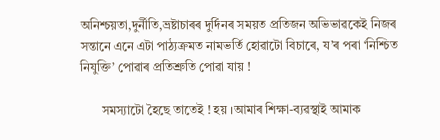অনিশ্চয়তা,দুৰ্নীতি,ভ্ৰষ্টাচাৰৰ দুৰ্দিনৰ সময়ত প্ৰতিজন অভিভা‌ৱকেই নিজৰ সন্তানে এনে এটা পাঠ্যক্ৰমত নামভৰ্তি হো‌ৱাটো বিচাৰে, য’ৰ পৰা ‘নিশ্চিত নিযুক্তি’ প‌ো‌ৱাৰ প্ৰতিশ্ৰুতি প‌ো‌ৱা যায় !

       সমস্যাটো হৈছে তাতেই ! হয় ।আমাৰ শিক্ষা-ব্য‌ৱস্থাই আমাক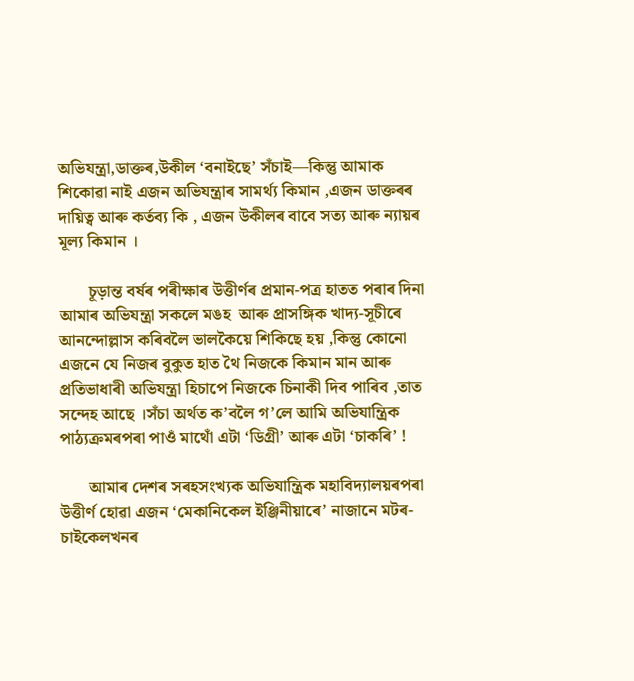অভিযন্ত্ৰা,ডাক্তৰ,উকীল ‘বনাইছে’ সঁচাই—কিন্তু আমাক শিকো‌ৱা নাই এজন অভিযন্ত্ৰাৰ সামৰ্থ্য কিমান ,এজন ডাক্তৰৰ দায়িত্ব আৰু কৰ্তব্য কি , এজন উকীলৰ বাবে সত্য আৰু ন্যায়ৰ মূল্য কিমান ।

       চূড়ান্ত বৰ্ষৰ পৰীক্ষাৰ উত্তীৰ্ণৰ প্ৰমান-পত্ৰ হাতত পৰাৰ দিনা আমাৰ অভিযন্ত্ৰা সকলে মঙহ  আৰু প্ৰাসঙ্গিক খাদ্য-সূচীৰে আনন্দোল্লাস কৰিবলৈ ভালকৈয়ে শিকিছে হয় ,কিন্তু কোনো এজনে যে নিজৰ বুকুত হাত থৈ নিজকে কিমান মান আৰু প্ৰতিভাধাৰী অভিযন্ত্ৰা হিচাপে নিজকে চিনাকী দিব পাৰিব ,তাত সন্দেহ আছে ।সঁচা অৰ্থত ক’বলৈ গ’লে আমি অভিযান্ত্ৰিক পাঠ্যক্ৰমৰপৰা পাওঁ মাথোঁ এটা ‘ডিগ্ৰী’ আৰু এটা ‘চাকৰি’ !

       আমাৰ দেশৰ সৰহসংখ্যক অভিযান্ত্ৰিক মহাবিদ্যালয়ৰপৰা উত্তীৰ্ণ হো‌ৱা এজন ‘মেকানিকেল ইঞ্জিনীয়াৰে’ নাজানে মটৰ-চাইকেলখনৰ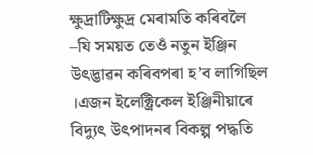ক্ষুদ্ৰাটিক্ষুদ্ৰ মেৰামতি কৰিবলৈ –যি সময়ত তেওঁ নতুন ইঞ্জিন উৎদ্ভা‌ৱন কৰিবপৰা হ’ব লাগিছিল ।এজন ইলেক্ট্ৰিকেল ইঞ্জিনীয়াৰে বিদ্যুৎ উৎপাদনৰ বিকল্প পদ্ধতি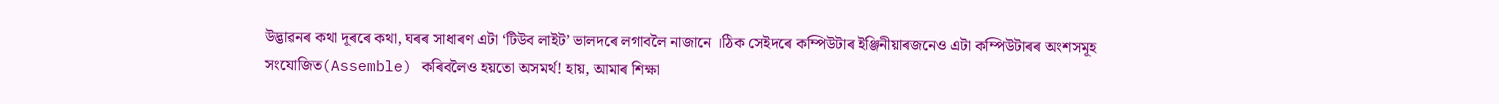উদ্ভা‌ৱনৰ কথা দূৰৰে কথা, ঘৰৰ সাধাৰণ এটা ‘টিউব লাইট’ ভালদৰে লগাবলৈ নাজানে ।ঠিক সেইদৰে কম্পিউটাৰ ইঞ্জিনীয়াৰজনেও এটা কম্পিউটাৰৰ অংশসমূহ সংযোজিত(Assemble) কৰিবলৈও হয়তো অসমৰ্থ! হায়, আমাৰ শিক্ষা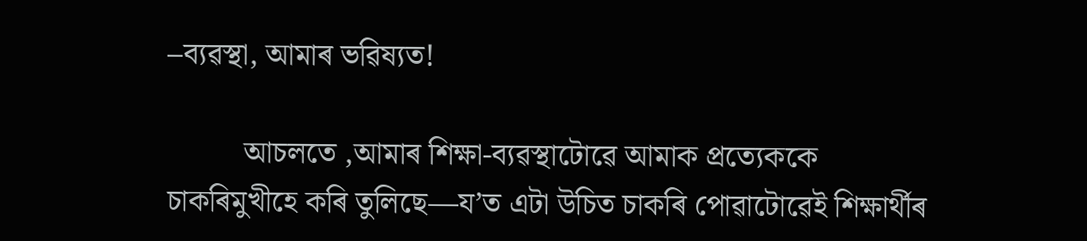–ব্য‌ৱস্থা, আমাৰ ভ‌ৱিষ্যত!

          আচলতে ,আমাৰ শিক্ষা-ব্য‌ৱস্থাটো‌ৱে আমাক প্ৰত্যেককে চাকৰিমুখীহে কৰি তুলিছে—য’ত এটা উচিত চাকৰি পো‌ৱাটো‌ৱেই শিক্ষাৰ্থীৰ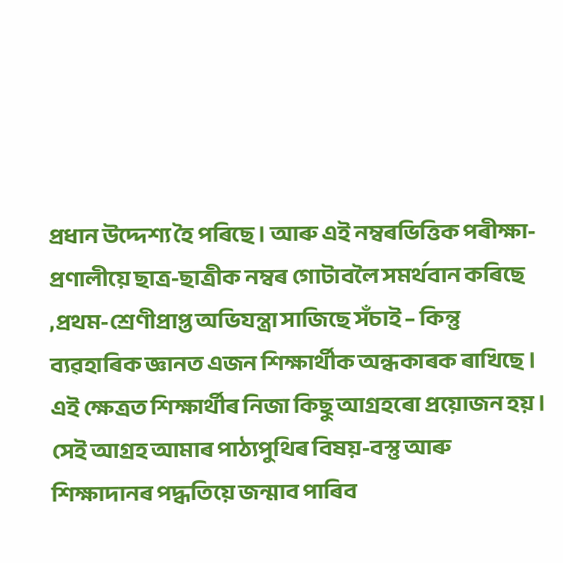প্ৰধান উদ্দেশ্য হৈ পৰিছে । আৰু এই নম্বৰভিত্তিক পৰীক্ষা-প্ৰণালীয়ে ছাত্ৰ-ছাত্ৰীক নম্বৰ গোটাবলৈ সমৰ্থবান কৰিছে ,প্ৰথম-শ্ৰেণীপ্ৰাপ্ত অভিযন্ত্ৰা সাজিছে সঁচাই – কিন্তু ব্য‌ৱহাৰিক জ্ঞানত এজন শিক্ষাৰ্থীক অন্ধকাৰক ৰাখিছে । এই ক্ষেত্ৰত শিক্ষাৰ্থীৰ নিজা কিছু আগ্ৰহৰো প্ৰয়োজন হয় । সেই আগ্ৰহ আমাৰ পাঠ্যপুথিৰ বিষয়-বস্তু আৰু শিক্ষাদানৰ পদ্ধতিয়ে জন্মাব পাৰিব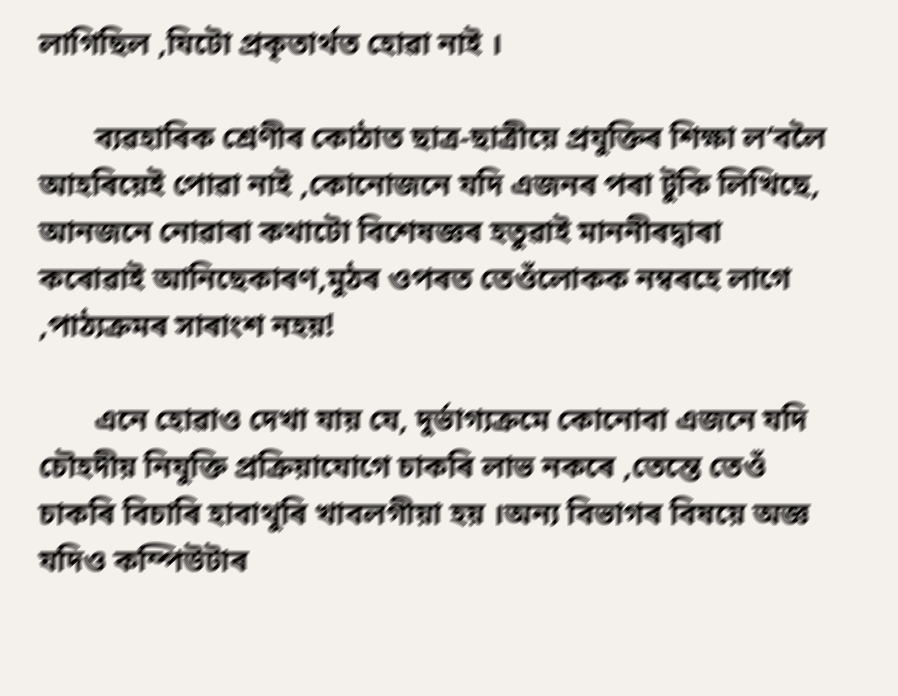লাগিছিল ,যিটো প্ৰকৃতাৰ্থত হ‌ো‌ৱা নাই ।

       ব্য‌ৱহাৰিক শ্ৰেণীৰ কোঠাত ছাত্ৰ-ছাত্ৰীয়ে প্ৰযুক্তিৰ শিক্ষা ল’বলৈ আহৰিয়েই পো‌ৱা নাই ,কোনোজনে যদি এজনৰ পৰা টুকি লিখিছে, আনজনে নো‌ৱাৰা কথাট‌ো বিশেষজ্ঞৰ হতু‌ৱাই মাননীৰদ্বাৰা কৰো‌ৱাই আনিছেকাৰণ,মুঠৰ ওপৰত তেওঁলোকক নম্বৰহে লাগে ,পাঠ্যক্ৰমৰ সাৰাংশ নহয়!

       এনে হো‌ৱাও দেখা যায় যে, দুৰ্ভাগ্যক্ৰমে কোনোবা এজনে যদি চৌহদীয় নিযুক্তি প্ৰক্ৰিয়াযোগে চাকৰি লাভ নকৰে ,তেন্তে তেওঁ চাকৰি বিচাৰি হাবাথুৰি খাবলগীয়া হয় ।অন্য বিভাগৰ বিষয়ে অজ্ঞ যদিও কম্পিউটাৰ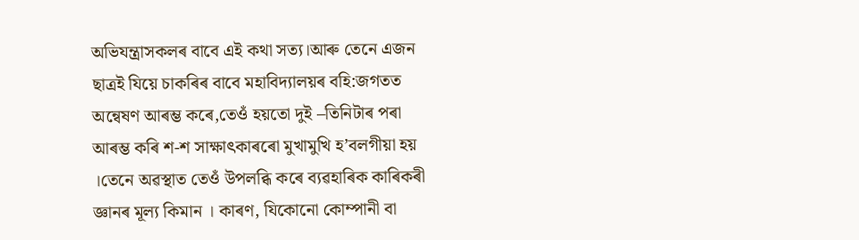অভিযন্ত্ৰাসকলৰ বাবে এই কথা সত্য।আৰু তেনে এজন ছাত্ৰই যিয়ে চাকৰিৰ বাবে মহাবিদ্যালয়ৰ বহি:জগতত অন্বেষণ আৰম্ভ কৰে,তেওঁ হয়তো দুই –তিনিটাৰ পৰা আৰম্ভ কৰি শ-শ সাক্ষাৎকাৰৰো মুখামুখি হ’বলগীয়া হয় ।তেনে অ‌ৱস্থাত তেওঁ উপলব্ধি কৰে ব্য‌ৱহাৰিক কাৰিকৰী জ্ঞানৰ মূল্য কিমান । কাৰণ, যিকোনো কোম্পানী বা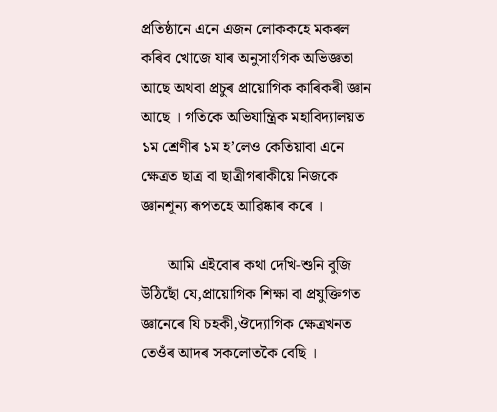প্ৰতিষ্ঠানে এনে এজন লোককহে মকৰল কৰিব খোজে যাৰ অনুসাংগিক অভিজ্ঞতা আছে অথবা প্ৰচুৰ প্ৰায়োগিক কাৰিকৰী জ্ঞান আছে । গতিকে অভিযান্ত্ৰিক মহাবিদ্যালয়ত ১ম শ্ৰেণীৰ ১ম হ’লেও কেতিয়াবা এনে ক্ষেত্ৰত ছাত্ৰ বা ছাত্ৰীগৰাকীয়ে নিজকে জ্ঞানশূন্য ৰূপতহে আ‌‌ৱিষ্কাৰ কৰে ।

       আমি এইবোৰ কথা দেখি-শুনি বুজি উঠিছোঁ যে,প্ৰায়োগিক শিক্ষা বা প্ৰযুক্তিগত জ্ঞানেৰে যি চহকী,ঔদ্যোগিক ক্ষেত্ৰখনত তেওঁৰ আদৰ সকলোতকৈ বেছি ।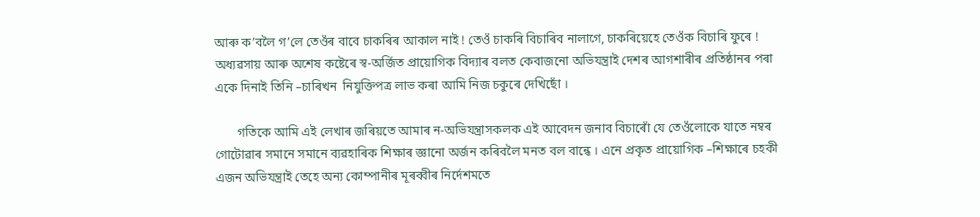আৰু ক’বলৈ গ’লে তেওঁৰ বাবে চাকৰিৰ আকাল নাই ! তেওঁ চাকৰি বিচাৰিব নালাগে, চাকৰিয়েহে তেওঁক বিচাৰি ফুৰে ! অধ্য‌ৱসায় আৰু অশেষ কষ্টেৰে স্ব-অৰ্জিত প্ৰায়োগিক বিদ্যাৰ বলত কেবাজনো অভিযন্ত্ৰাই দেশৰ আগশাৰীৰ প্ৰতিষ্ঠানৰ পৰা একে দিনাই তিনি –চাৰিখন  নিযুক্তিপত্ৰ লাভ কৰা আমি নিজ চকুৰে দেখিছোঁ ।

       গতিকে আমি এই লেখাৰ জৰিয়তে আমাৰ ন-অভিযন্ত্ৰাসকলক এই আবেদন জনাব বিচাৰোঁ যে তেওঁলোকে যাতে নম্বৰ গোটো‌ৱাৰ সমানে সমানে ব্য‌ৱহাৰিক শিক্ষাৰ জ্ঞানো অৰ্জন কৰিবলৈ মনত বল বান্ধে । এনে প্ৰকৃত প্ৰায়োগিক –শিক্ষাৰে চহকী এজন অভিযন্ত্ৰাই তেহে অন্য কোম্পানীৰ মূৰব্বীৰ নিৰ্দেশমতে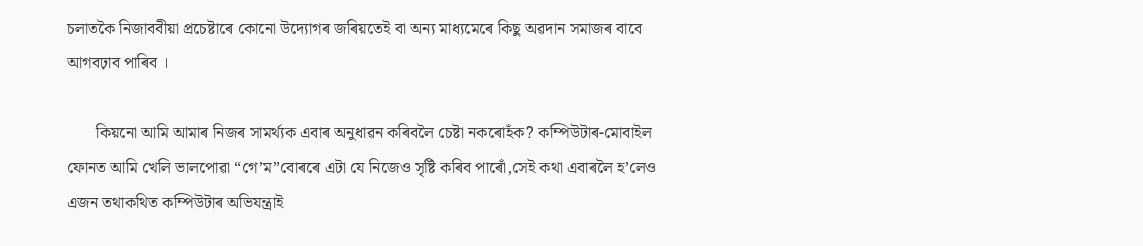চলাতকৈ নিজাববীয়া প্ৰচেষ্টাৰে কোনো উদ্যোগৰ জৰিয়তেই বা অন্য মাধ্যমেৰে কিছু অ‌ৱদান সমাজৰ বাবে আগবঢ়াব পাৰিব ।

       কিয়নো আমি আমাৰ নিজৰ সামৰ্থ্যক এবাৰ অনুধা‌ৱন কৰিবলৈ চেষ্টা নকৰোহঁক? কম্পিউটাৰ-মোবাইল ফোনত আমি খেলি ভালপো‌ৱা “গে’ম”বোৰৰে এটা যে নিজেও সৃষ্টি কৰিব পাৰোঁ,সেই কথা এবাৰলৈ হ’লেও এজন তথাকথিত কম্পিউটাৰ অভিযন্ত্ৰাই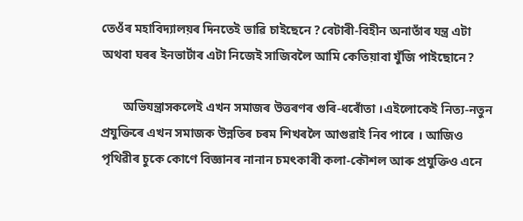তেওঁৰ মহাবিদ্যালয়ৰ দিনতেই ভা‌ৱি চাইছেনে ?বেটাৰী-বিহীন অনাতাঁৰ যন্ত্ৰ এটা অথবা ঘৰৰ ইনভাৰ্টাৰ এটা নিজেই সাজিবলৈ আমি কেতিয়াবা যুঁজি পাইছোনে?

       অভিযন্ত্ৰাসকলেই এখন সমাজৰ উত্তৰণৰ গুৰি-ধৰোঁতা ।এইলোকেই নিত্য-নতুন প্ৰযুক্তিৰে এখন সমাজক উন্নতিৰ চৰম শিখৰলৈ আগু‌ৱাই নিব পাৰে । আজিও পৃথি‌ৱীৰ চুকে কোণে বিজ্ঞানৰ নানান চমৎকাৰী কলা-কৌশল আৰু প্ৰযুক্তিও এনে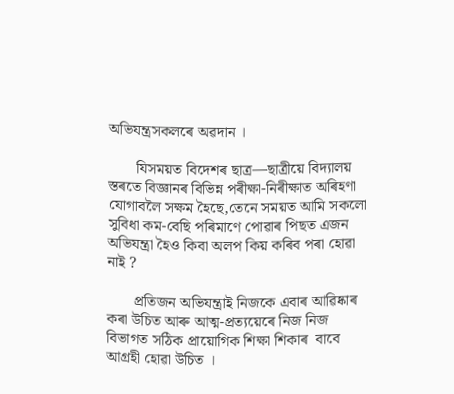অভিযন্ত্ৰসকলৰে অ‌ৱদান ।

       যিসময়ত বিদেশৰ ছাত্ৰ—ছাত্ৰীয়ে বিদ্যালয় স্তৰতে বিজ্ঞানৰ বিভিন্ন পৰীক্ষা-নিৰীক্ষাত অৰিহণা যোগাবলৈ সক্ষম হৈছে,তেনে সময়ত আমি সকলো সুবিধা কম-বেছি পৰিমাণে পো‌ৱাৰ পিছত এজন অভিযন্ত্ৰা হৈও কিবা অলপ কিয় কৰিব পৰা হো‌ৱা নাই ?

       প্ৰতিজন অভিযন্ত্ৰাই নিজকে এবাৰ আ‌‌ৱিষ্কাৰ কৰা উচিত আৰু আত্ম-প্ৰত্যয়েৰে নিজ নিজ বিভাগত সঠিক প্ৰায়োগিক শিক্ষা শিকাৰ  বাবে আগ্ৰহী হো‌ৱা উচিত ।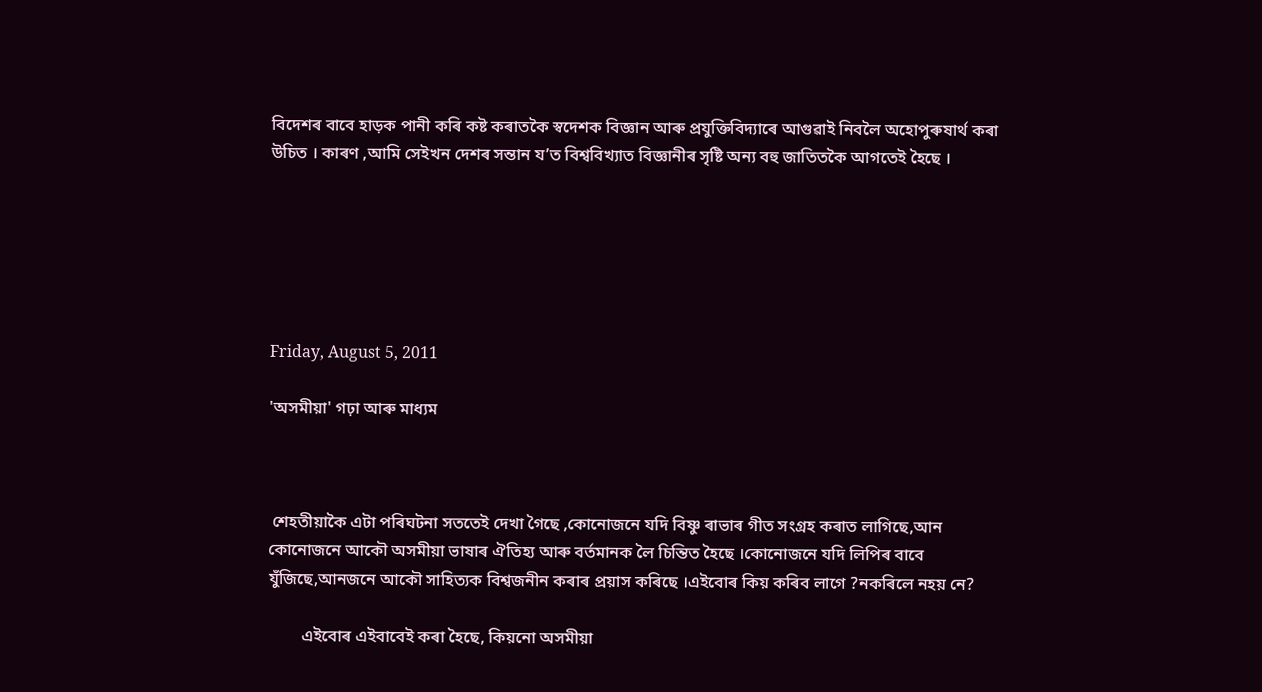বিদেশৰ বাবে হাড়ক পানী কৰি কষ্ট কৰাতকৈ স্বদেশক বিজ্ঞান আৰু প্ৰযুক্তিবিদ্যাৰে আগু‌ৱাই নিবলৈ অহোপুৰুষাৰ্থ কৰা উচিত । কাৰণ ,আমি সেইখন দেশৰ সন্তান য’ত বিশ্ববিখ্যাত বিজ্ঞানীৰ সৃষ্টি অন্য বহু জাতিতকৈ আগতেই হৈছে ।






Friday, August 5, 2011

'অসমীয়া' গঢ়া আৰু মাধ্যম



 শেহতীয়াকৈ এটা পৰিঘটনা সততেই দেখা গৈছে ,কোনোজনে যদি বিষ্ণু ৰাভাৰ গীত সংগ্ৰহ কৰাত লাগিছে,আন কোনোজনে আকৌ অসমীয়া ভাষাৰ ঐতিহ্য আৰু বৰ্তমানক লৈ চিন্তিত হৈছে ।কোনোজনে যদি লিপিৰ বাবে যুঁজিছে,আনজনে আকৌ সাহিত্যক বিশ্বজনীন কৰাৰ প্ৰয়াস কৰিছে ।এইবোৰ কিয় কৰিব লাগে ?নকৰিলে নহয় নে?

        এইবোৰ এইবাবেই কৰা হৈছে, কিয়নো অসমীয়া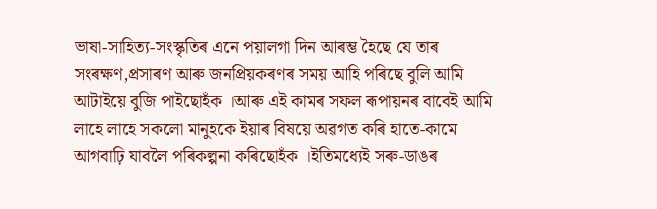ভাষা-সাহিত্য-সংস্কৃতিৰ এনে পয়ালগা দিন আৰম্ভ হৈছে যে তাৰ সংৰক্ষণ,প্ৰসাৰণ আৰু জনপ্ৰিয়কৰণৰ সময় আহি পৰিছে বুলি আমি আটাইয়ে বুজি পাইছোহঁক ।আৰু এই কামৰ সফল ৰূপায়নৰ বাবেই আমি লাহে লাহে সকলো মানুহকে ইয়াৰ বিষয়ে অৱগত কৰি হাতে-কামে আগবাঢ়ি যাবলৈ পৰিকল্পনা কৰিছোহঁক ।ইতিমধ্যেই সৰু-ডাঙৰ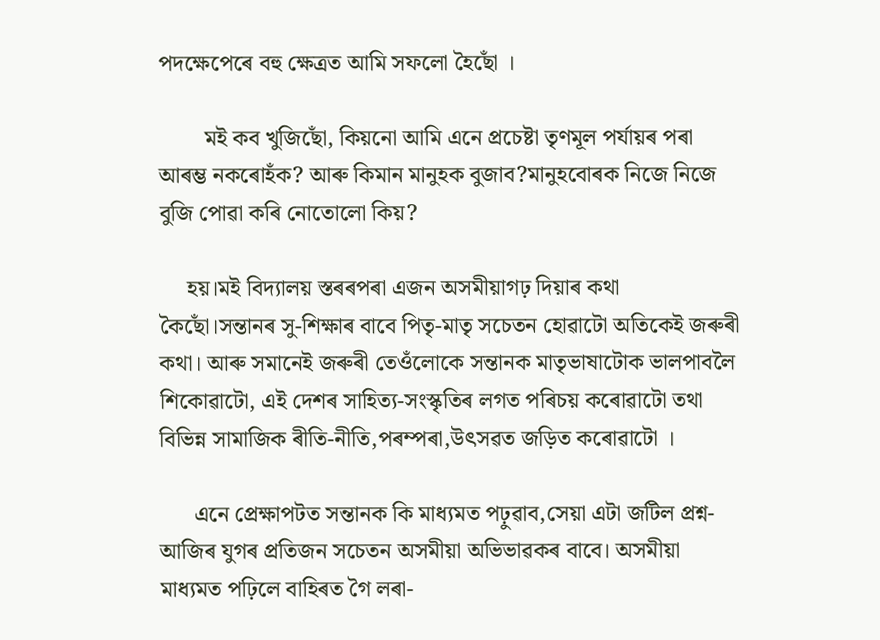পদক্ষেপেৰে বহু ক্ষেত্ৰত আমি সফলো হৈছোঁ ।

        মই কব খুজিছোঁ, কিয়নো আমি এনে প্ৰচেষ্টা তৃণমূল পৰ্যায়ৰ পৰা আৰম্ভ নকৰোহঁক? আৰু কিমান মানুহক বুজাব?মানুহবোৰক নিজে নিজে বুজি পো‌ৱা কৰি নোতোলো কিয়?

     হয়।মই বিদ্যালয় স্তৰৰপৰা এজন অসমীয়াগঢ় দিয়াৰ কথা কৈছোঁ।সন্তানৰ সু-শিক্ষাৰ বাবে পিতৃ-মাতৃ সচেতন হো‌ৱাটো অতিকেই জৰুৰী কথা। আৰু সমানেই জৰুৰী তেওঁলোকে সন্তানক মাতৃভাষাটোক ভালপাবলৈ শিকো‌ৱাটো, এই দেশৰ সাহিত্য-সংস্কৃতিৰ লগত পৰিচয় কৰো‌ৱাটো তথা বিভিন্ন সামাজিক ৰীতি-নীতি,পৰম্পৰা,উৎস‌ৱত জড়িত কৰো‌ৱাটো ।

      এনে প্ৰেক্ষাপটত সন্তানক কি মাধ্যমত পঢ়ু‌ৱাব,সেয়া এটা জটিল প্ৰশ্ন- আজিৰ যুগৰ প্ৰতিজন সচেতন অসমীয়া অভিভা‌ৱকৰ বাবে। অসমীয়া মাধ্যমত পঢ়িলে বাহিৰত গৈ লৰা-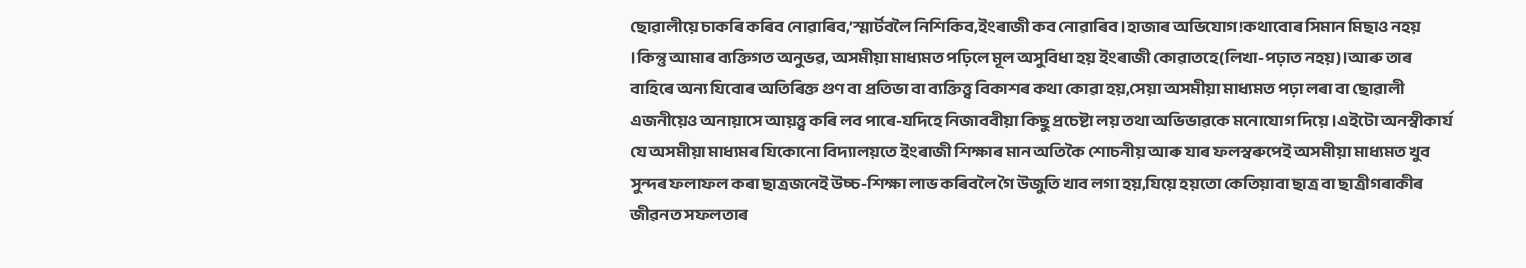ছো‌ৱালীয়ে চাকৰি কৰিব নো‌ৱাৰিব,’স্মাৰ্টবলৈ নিশিকিব,ইংৰাজী কব নো‌ৱাৰিব ।হাজাৰ অভিযোগ!কথাবোৰ সিমান মিছাও নহয় ।কিন্তু আমাৰ ব্যক্তিগত অনুভ‌ৱ, অসমীয়া মাধ্যমত পঢ়িলে মূল অসুবিধা হয় ইংৰাজী কো‌ৱাতহে(লিখা-পঢ়াত নহয়)।আৰু তাৰ বাহিৰে অন্য যিবোৰ অতিৰিক্ত গুণ বা প্ৰতিভা বা ব্যক্তিত্ত্ব বিকাশৰ কথা কো‌ৱা হয়,সেয়া অসমীয়া মাধ্যমত পঢ়া লৰা বা ছো‌ৱালী এজনীয়েও অনায়াসে আয়ত্ত্ব কৰি লব পাৰে-যদিহে নিজাববীয়া কিছু প্ৰচেষ্টা লয় তথা অভিভা‌ৱকে মনোযোগ দিয়ে ।এইটো অনস্বীকাৰ্য যে অসমীয়া মাধ্যমৰ যিকোনো বিদ্যালয়তে ইংৰাজী শিক্ষাৰ মান অতিকৈ শোচনীয় আৰু যাৰ ফলস্বৰুপেই অসমীয়া মাধ্যমত খুব সুন্দৰ ফলাফল কৰা ছাত্ৰজনেই উচ্চ-শিক্ষা লাভ কৰিবলৈ গৈ উজুতি খাব লগা হয়,যিয়ে হয়তো কেতিয়াবা ছাত্ৰ বা ছাত্ৰীগৰাকীৰ জী‌ৱনত সফলতাৰ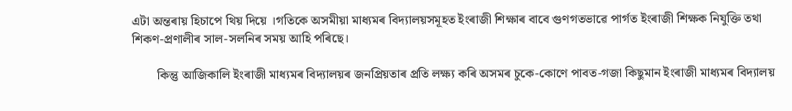এটা অন্তৰায় হিচাপে থিয় দিয়ে ।গতিকে অসমীয়া মাধ্যমৰ বিদ্যালয়সমূহত ইংৰাজী শিক্ষাৰ বাবে গুণগতভা‌ৱে পাৰ্গত ইংৰাজী শিক্ষক নিযুক্তি তথা শিকণ-প্ৰণালীৰ সাল-সলনিৰ সময় আহি পৰিছে।

        কিন্তু আজিকালি ইংৰাজী মাধ্যমৰ বিদ্যালয়ৰ জনপ্ৰিয়তাৰ প্ৰতি লক্ষ্য কৰি অসমৰ চুকে-কোণে পাবত-গজা কিছুমান ইংৰাজী মাধ্যমৰ বিদ্যালয়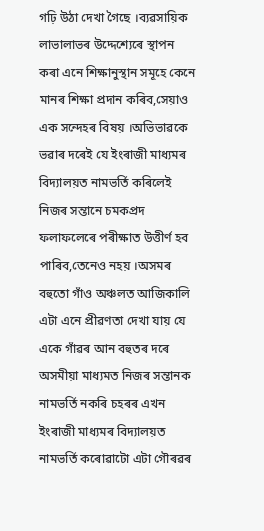গঢ়ি উঠা দেখা গৈছে ।ব্য‌ৱসায়িক লাভালাভৰ উদ্দেশ্যেৰে স্থাপন কৰা এনে শিক্ষানুস্থান সমূহে কেনে মানৰ শিক্ষা প্ৰদান কৰিব,সেয়াও এক সন্দেহৰ বিষয় ।অভিভা‌ৱকে ভ‌ৱাৰ দৰেই যে ইংৰাজী মাধ্যমৰ বিদ্যালয়ত নামভৰ্তি কৰিলেই নিজৰ সন্তানে চমকপ্ৰদ ফলাফলেৰে পৰীক্ষাত উত্তীৰ্ণ হব পাৰিব,তেনেও নহয় ।অসমৰ বহুতো গাঁও অঞ্চলত আজিকালি এটা এনে প্ৰ‌ীৱণতা দেখা যায় যে একে গাঁৱৰ আন বহুতৰ দৰে অসমীয়া মাধ্যমত নিজৰ সন্তানক নামভৰ্তি নকৰি চহৰৰ এখন ইংৰাজী মাধ্যমৰ বিদ্যালয়ত নামভৰ্তি কৰো‌ৱাটো এটা গৌৰ‌ৱৰ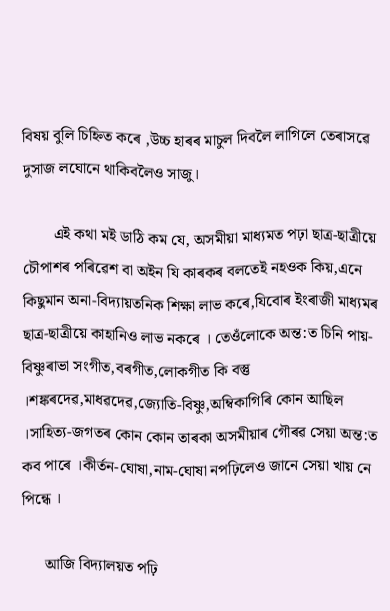বিষয় বুলি চিহ্নিত কৰে ,উচ্চ হাৰৰ মাচুল দিবলৈ লাগিলে তেৰাস‌ৱে দুসাজ লঘোনে থাকিবলৈও সাজু।

        এই কথা মই ডাঠি কম যে, অসমীয়া মাধ্যমত পঢ়া ছাত্ৰ-ছাত্ৰীয়ে চৌপাশৰ পৰি‌ৱেশ বা অইন যি কাৰকৰ বলতেই নহওক কিয়,এনে কিছুমান অনা-বিদ্যায়তনিক শিক্ষা লাভ কৰে,যিবোৰ ইংৰাজী মাধ্যমৰ ছাত্ৰ-ছাত্ৰীয়ে কাহানিও লাভ নকৰে । তেওঁলোকে অন্ত:ত চিনি পায়-বিষ্ণুৰাভা সংগীত,বৰগীত,লোকগীত কি বস্তু ।শঙ্কৰদে‌ৱ,মাধ‌ৱদে‌ৱ,জ্যোতি-বিষ্ণু,অম্বিকাগিৰি কোন আছিল ।সাহিত্য-জগতৰ কোন কোন তাৰকা অসমীয়াৰ গৌৰ‌ৱ সেয়া অন্ত:ত কব পাৰে ।কীৰ্তন-ঘোষা,নাম-ঘোষা নপঢ়িলেও জানে সেয়া খায় নে পিন্ধে ।

      আজি বিদ্যালয়ত পঢ়ি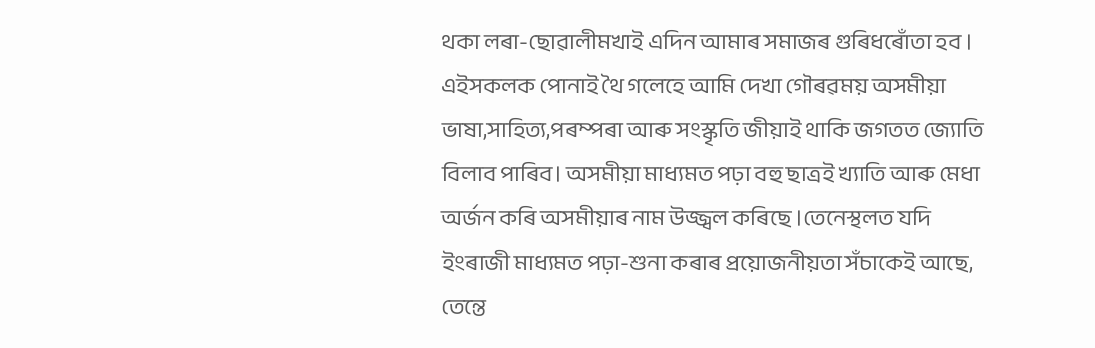থকা লৰা-ছো‌ৱালীমখাই এদিন আমাৰ সমাজৰ গুৰিধৰোঁতা হব । এইসকলক পোনাই থৈ গলেহে আমি দেখা গৌৰ‌ৱময় অসমীয়া ভাষা,সাহিত্য,পৰম্পৰা আৰু সংস্কৃতি জীয়াই থাকি জগতত জ্যোতি বিলাব পাৰিব। অসমীয়া মাধ্যমত পঢ়া বহু ছাত্ৰই খ্যাতি আৰু মেধা অৰ্জন কৰি অসমীয়াৰ নাম উজ্জ্বল কৰিছে ।তেনেস্থলত যদি ইংৰাজী মাধ্যমত পঢ়া-শুনা কৰাৰ প্ৰয়োজনীয়তা সঁচাকেই আছে, তেন্তে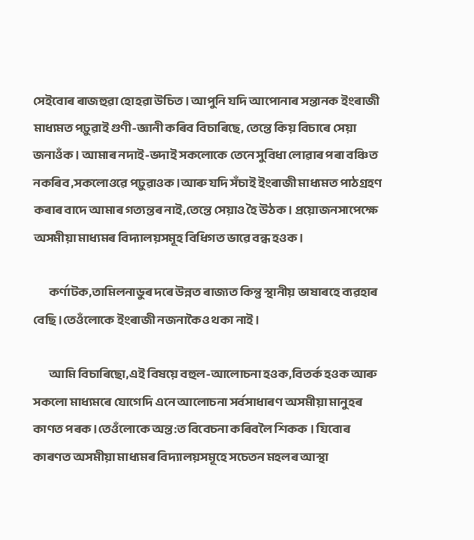সেইবোৰ ৰাজহু‌ৱা হোহ‌ৱা উচিত । আপুনি যদি আপোনাৰ সন্তানক ইংৰাজী মাধ্যমত পঢ়ু‌ৱাই গুণী-জ্ঞানী কৰিব বিচাৰিছে, তেন্তে কিয় বিচাৰে সেয়া জনাওঁক । আমাৰ নদাই-ভদাই সকলো‌কে তেনে সুবিধা লো‌ৱাৰ পৰা বঞ্চিত নকৰিব ,সকলোও‌ৱে পঢ়ু‌ৱাওক ।আৰু যদি সঁচাই ইংৰাজী মাধ্যমত পাঠগ্ৰহণ কৰাৰ বাদে আমাৰ গত্যন্তৰ নাই,তেন্তে সেয়াও হৈ উঠক । প্ৰয়োজনসাপেক্ষে অসমীয়া মাধ্যমৰ বিদ্যালয়সমূহ বিধিগত ভা‌ৱে বন্ধ হওক।

        কৰ্ণাটক,তামিলনাডুৰ দৰে উন্নত ৰাজ্যত কিন্তু স্থানীয় ভাষাৰহে ব্য‌ৱহাৰ বেছি ।তেওঁলোকে ইংৰাজী নজনাকৈও থকা নাই ।

        আমি বিচাৰিছো,এই বিষয়ে বহুল-আলোচনা হওক,বিতৰ্ক হওক আৰু সকলো মাধ্যমৰে যোগেদি এনে আলোচনা সৰ্বসাধাৰণ অসমীয়া মানুহৰ কাণত পৰক।তেওঁলোকে অন্ত:ত বিবেচনা কৰিবলৈ শিকক । যিবোৰ কাৰণত অসমীয়া মাধ্যমৰ বিদ্যালয়সমূহে সচেতন মহলৰ আস্থা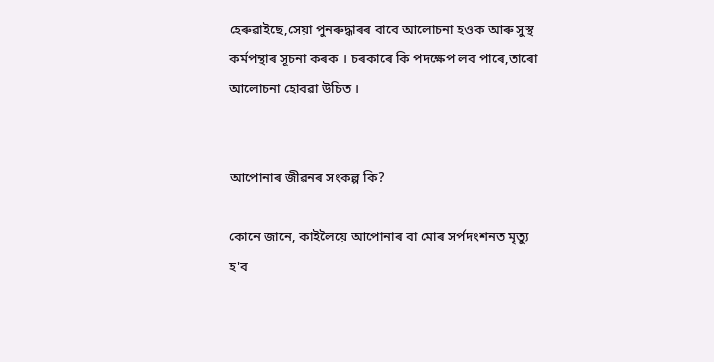হেৰু‌ৱাইছে,সেয়া পুনৰুদ্ধাৰৰ বাবে আলোচনা হওক আৰু সুস্থ কৰ্মপন্থাৰ সূচনা কৰক । চৰকাৰে কি পদক্ষেপ লব পাৰে,তাৰো আলোচনা হোব‌ৱা উচিত ।


আপোনাৰ জী‌ৱনৰ সংকল্প কি?

কোনে জানে, কাইলৈয়ে আপোনাৰ বা মোৰ সৰ্পদংশনত মৃত্যু হ'ব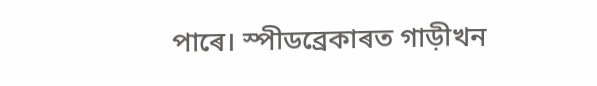পাৰে। স্পীডব্ৰেকাৰত গাড়ীখন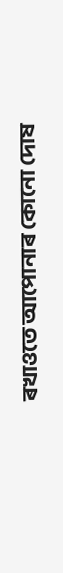ৰখাওতে আপোনাৰ কোনো দোষ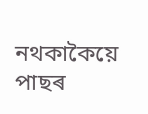নথকাকৈয়ে পাছৰ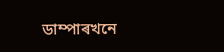ডাম্পাৰখনে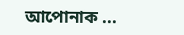আপোনাক ...